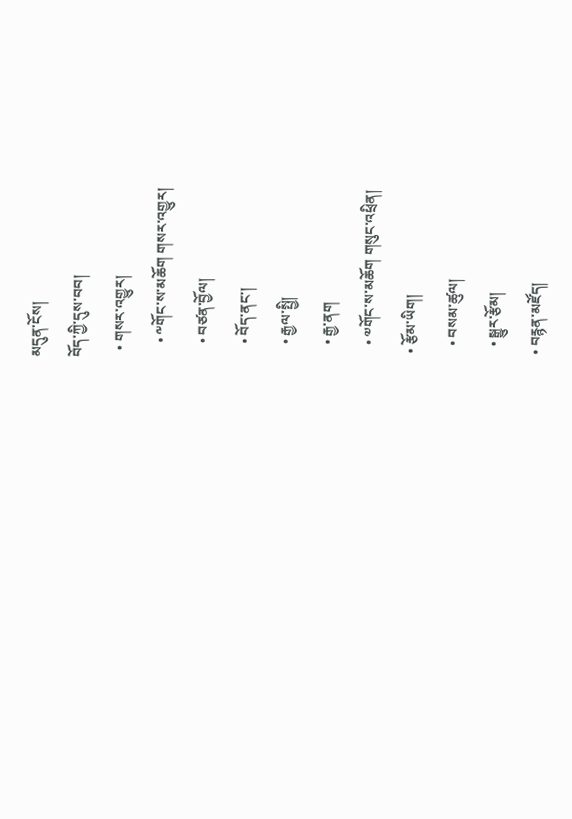མདུན་ངོས།
བོད་ཀྱི་དུས་བབ།
  • གསར་འགྱུར།
    • ༸གོང་ས་མཆོག གསར་འགྱུར།
    • བཙན་བྱོལ།
    • བོད་ནང་།
    • རྒྱལ་སྤྱི།
    • རྒྱ་ནག
    • ༧གོང་ས་མཆོག གསུང་འཕྲིན།
  • རྩོམ་ཡིག།
    • བསམ་ཚུལ།
    • སྒྱུར་རྩོམ།
  • བརྙན་མཛོད།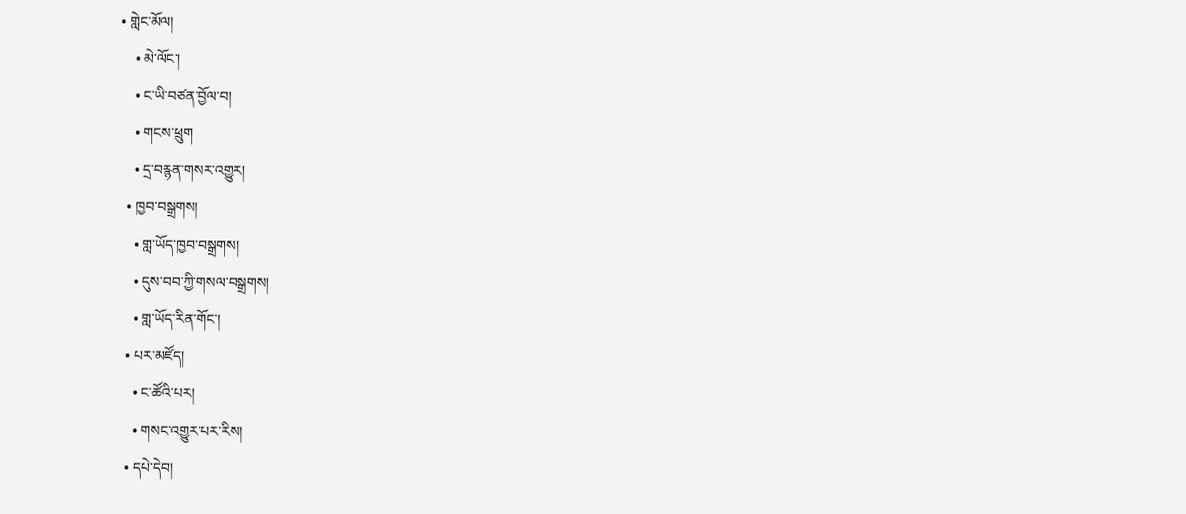• གླེང་མོལ།
    • མེ་ལོང་།
    • ང་ཡི་བཙན་བྱོལ་བ།
    • གངས་ཕྲུག
    • དྲ་བརྙན་གསར་འགྱུར།
  • ཁྱབ་བསྒྲགས།
    • གླ་ཡོད་ཁྱབ་བསྒྲགས།
    • དུས་བབ་ཀྱི་གསལ་བསྒྲགས།
    • གླ་ཡོད་རིན་གོང་།
  • པར་མཛོད།
    • ང་ཚོའི་པར།
    • གསང་འགྱུར་པར་རིས།
  • དཔེ་དེབ།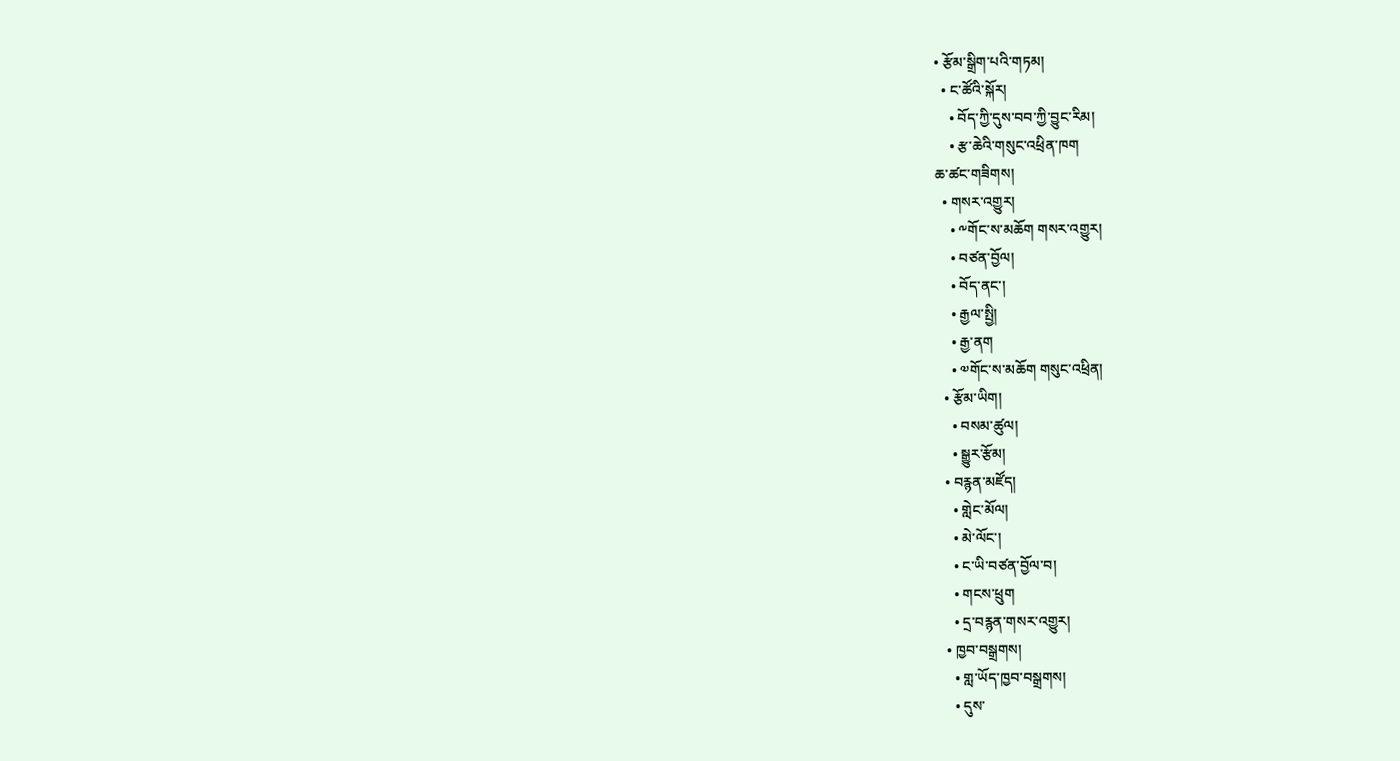• རྩོམ་སྒྲིག་པའི་གཏམ།
  • ང་ཚོའི་སྐོར།
    • བོད་ཀྱི་དུས་བབ་ཀྱི་བྱུང་རིམ།
    • རྩ་ཆེའི་གསུང་འཕྲིན་ཁག
ཆ་ཚང་གཟིགས།
  • གསར་འགྱུར།
    • ༸གོང་ས་མཆོག གསར་འགྱུར།
    • བཙན་བྱོལ།
    • བོད་ནང་།
    • རྒྱལ་སྤྱི།
    • རྒྱ་ནག
    • ༧གོང་ས་མཆོག གསུང་འཕྲིན།
  • རྩོམ་ཡིག།
    • བསམ་ཚུལ།
    • སྒྱུར་རྩོམ།
  • བརྙན་མཛོད།
    • གླེང་མོལ།
    • མེ་ལོང་།
    • ང་ཡི་བཙན་བྱོལ་བ།
    • གངས་ཕྲུག
    • དྲ་བརྙན་གསར་འགྱུར།
  • ཁྱབ་བསྒྲགས།
    • གླ་ཡོད་ཁྱབ་བསྒྲགས།
    • དུས་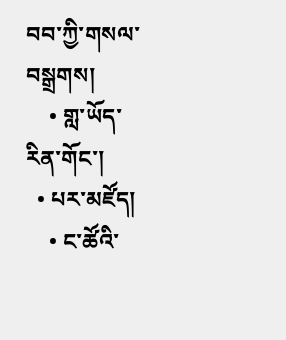བབ་ཀྱི་གསལ་བསྒྲགས།
    • གླ་ཡོད་རིན་གོང་།
  • པར་མཛོད།
    • ང་ཚོའི་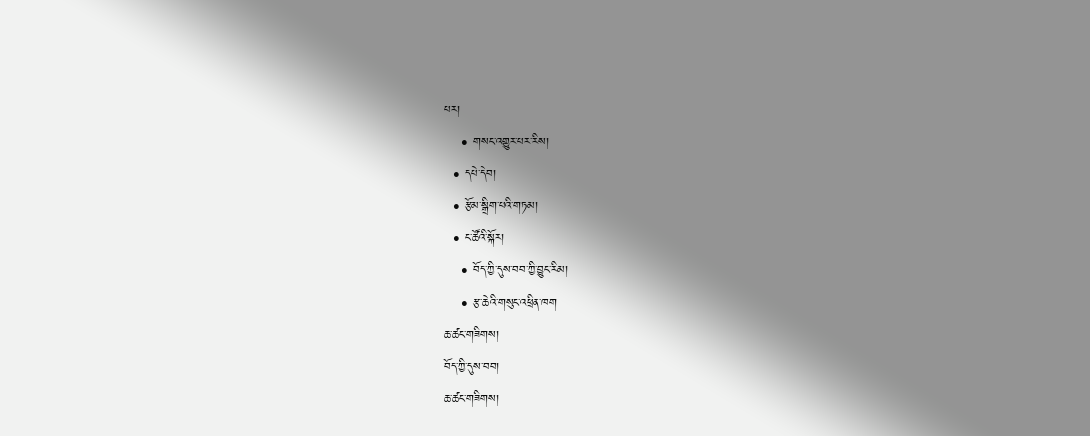པར།
    • གསང་འགྱུར་པར་རིས།
  • དཔེ་དེབ།
  • རྩོམ་སྒྲིག་པའི་གཏམ།
  • ང་ཚོའི་སྐོར།
    • བོད་ཀྱི་དུས་བབ་ཀྱི་བྱུང་རིམ།
    • རྩ་ཆེའི་གསུང་འཕྲིན་ཁག
ཆ་ཚང་གཟིགས།
བོད་ཀྱི་དུས་བབ།
ཆ་ཚང་གཟིགས།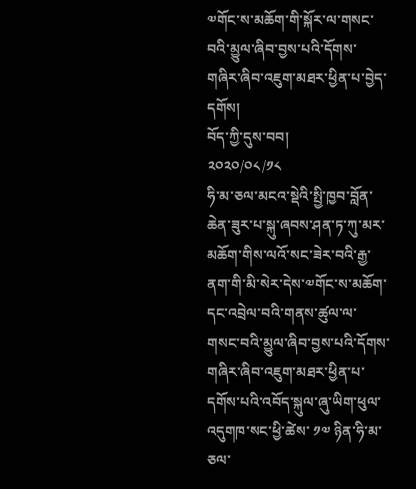༧གོང་ས་མཆོག་གི་སྐོར་ལ་གསང་བའི་མྱུལ་ཞིབ་བྱས་པའི་དོགས་གཞིར་ཞིབ་འཇུག་མཐར་ཕྱིན་པ་བྱེད་དགོས།
བོད་ཀྱི་དུས་བབ།
༢༠༢༠/༠༨/༡༨
ཧི་མ་ཅལ་མངའ་སྡེའི་སྤྱི་ཁྱབ་བློན་ཆེན་ཟུར་པ་སྐུ་ཞབས་ཤན་ཏ་ཀུ་མར་མཆོག་གིས་ལའོ་སང་ཟེར་བའི་རྒྱ་ནག་གི་མི་སེར་དེས་༧གོང་ས་མཆོག་དང་འབྲེལ་བའི་གནས་ཚུལ་ལ་གསང་བའི་མྱུལ་ཞིབ་བྱས་པའི་དོགས་གཞིར་ཞིབ་འཇུག་མཐར་ཕྱིན་པ་དགོས་པའི་འབོད་སྐུལ་ཞུ་ཡིག་ཕུལ་འདུགཁ་སང་ཕྱི་ཚེས་ ༡༧ ཉིན་ཧི་མ་ཅལ་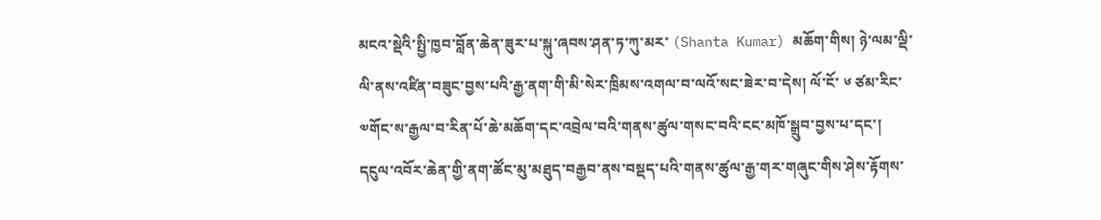མངའ་སྡེའི་སྤྱི་ཁྱབ་བློན་ཆེན་ཟུར་པ་སྐུ་ཞབས་ཤན་ཏ་ཀུ་མར་ (Shanta Kumar) མཆོག་གིས། ཉེ་ལམ་ལྡི་ལི་ནས་འཛིན་བཟུང་བྱས་པའི་རྒྱ་ནག་གི་མི་སེར་ཁྲིམས་འགལ་བ་ལའོ་སང་ཟེར་བ་དེས། ལོ་ངོ་ ༦ ཙམ་རིང་༧གོང་ས་རྒྱལ་བ་རིན་པོ་ཆེ་མཆོག་དང་འབྲེལ་བའི་གནས་ཚུལ་གསང་བའི་ངང་མཁོ་སྒྲུབ་བྱས་པ་དང་། དངུལ་འབོར་ཆེན་གྱི་ནག་ཚོང་མུ་མཐུད་བརྒྱབ་ནས་བསྡད་པའི་གནས་ཚུལ་རྒྱ་གར་གཞུང་གིས་ཤེས་རྟོགས་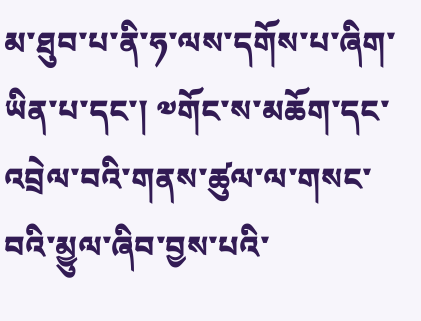མ་ཐུབ་པ་ནི་ཧ་ལས་དགོས་པ་ཞིག་ཡིན་པ་དང་། ༧གོང་ས་མཆོག་དང་འབྲེལ་བའི་གནས་ཚུལ་ལ་གསང་བའི་མྱུལ་ཞིབ་བྱས་པའི་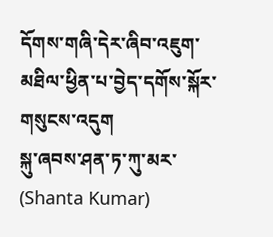དོགས་གཞི་དེར་ཞིབ་འཇུག་མཐིལ་ཕྱིན་པ་བྱེད་དགོས་སྐོར་གསུངས་འདུག
སྐུ་ཞབས་ཤན་ཏ་ཀུ་མར་ (Shanta Kumar)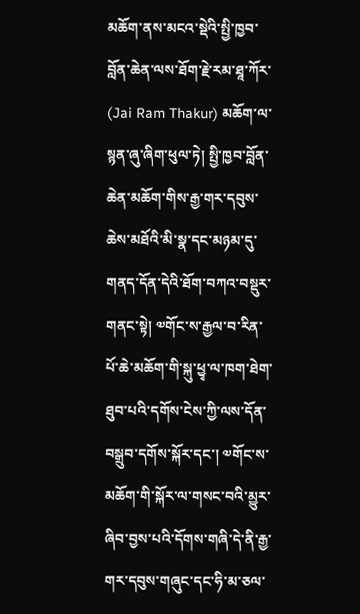མཆོག་ནས་མངའ་སྡེའི་སྤྱི་ཁྱབ་བློན་ཆེན་ལས་ཐོག་རྗེ་རམ་ཐཱ་ཀོར་ (Jai Ram Thakur) མཆོག་ལ་སྙན་ཞུ་ཞིག་ཕུལ་ཏེ། སྤྱི་ཁྱབ་བློན་ཆེན་མཆོག་གིས་རྒྱ་གར་དབུས་ཆེས་མཐོའི་མི་སྣ་དང་མཉམ་དུ་གནད་དོན་དེའི་ཐོག་བཀའ་བསྡུར་གནང་སྟེ། ༧གོང་ས་རྒྱལ་བ་རིན་པོ་ཆེ་མཆོག་གི་སྐུ་ཕྱྭ་ལ་ཁག་ཐེག་ཐུབ་པའི་དགོས་ངེས་ཀྱི་ལས་དོན་བསྒྲུབ་དགོས་སྐོར་དང་། ༧གོང་ས་མཆོག་གི་སྐོར་ལ་གསང་བའི་མྱུར་ཞིབ་བྱས་པའི་དོགས་གཞི་དེ་ནི་རྒྱ་གར་དབུས་གཞུང་དང་ཧི་མ་ཅལ་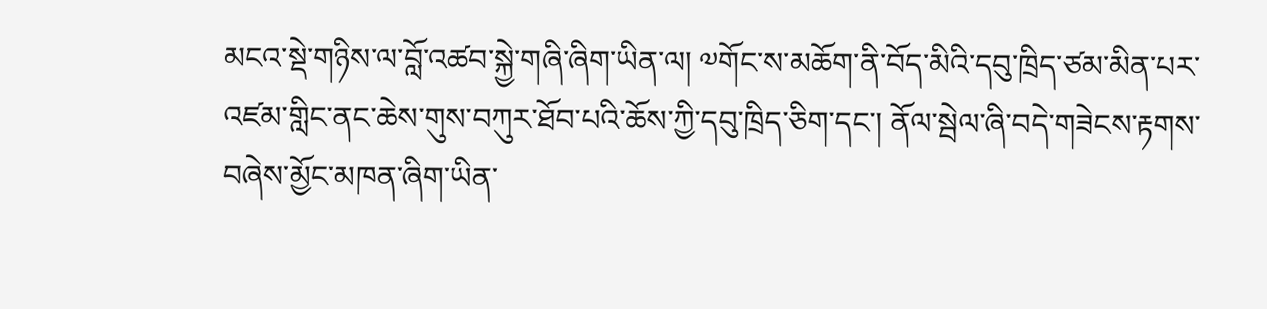མངའ་སྡེ་གཉིས་ལ་བློ་འཚབ་སྐྱེ་གཞི་ཞིག་ཡིན་ལ། ༧གོང་ས་མཆོག་ནི་བོད་མིའི་དབུ་ཁྲིད་ཙམ་མིན་པར་འཛམ་གླིང་ནང་ཆེས་གུས་བཀུར་ཐོབ་པའི་ཆོས་ཀྱི་དབུ་ཁྲིད་ཅིག་དང་། ནོལ་སྦེལ་ཞི་བདེ་གཟེངས་རྟགས་བཞེས་མྱོང་མཁན་ཞིག་ཡིན་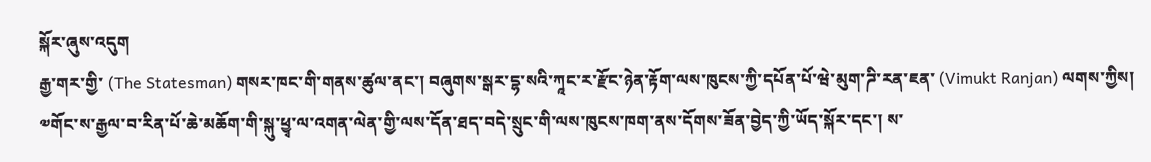སྐོར་ཞུས་འདུག
རྒྱ་གར་གྱི་ (The Statesman) གསར་ཁང་གི་གནས་ཚུལ་ནང་། བཞུགས་སྒར་དྷ་སའི་ཀཱང་ར་རྫོང་ཉེན་རྟོག་ལས་ཁུངས་ཀྱི་དཔོན་པོ་ཝེ་མུག་ཌི་རན་ཇན་ (Vimukt Ranjan) ལགས་ཀྱིས། ༧གོང་ས་རྒྱལ་བ་རིན་པོ་ཆེ་མཆོག་གི་སྐུ་ཕྱྭ་ལ་འགན་ལེན་གྱི་ལས་དོན་ཐད་བདེ་སྲུང་གི་ལས་ཁུངས་ཁག་ནས་དོགས་ཟོན་བྱེད་ཀྱི་ཡོད་སྐོར་དང་། ས་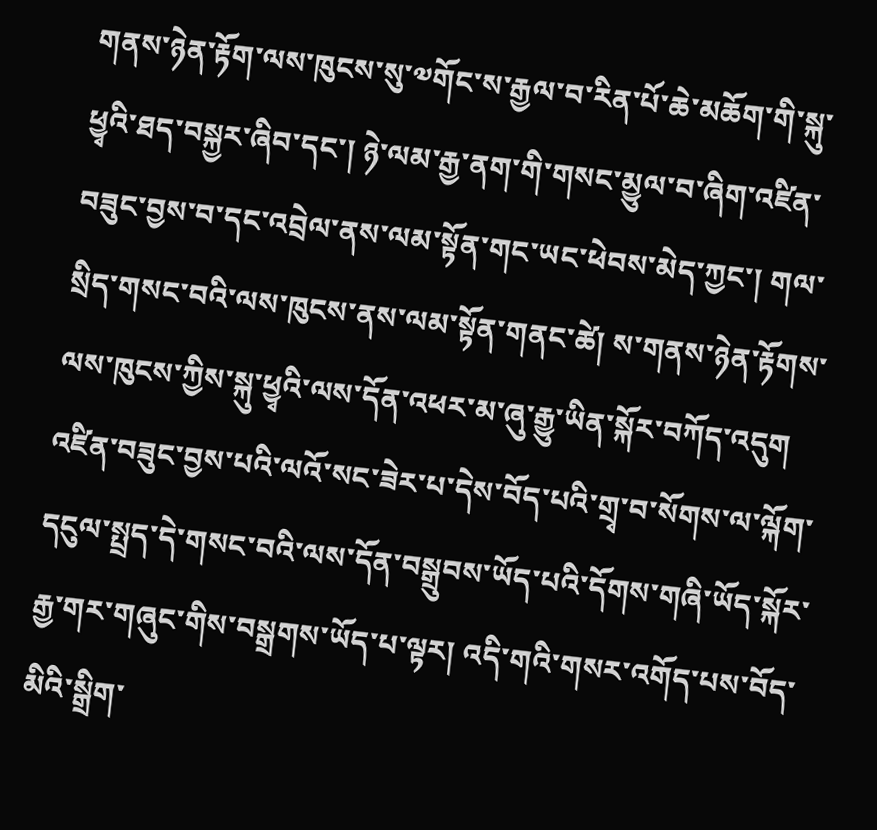གནས་ཉེན་རྟོག་ལས་ཁུངས་སུ་༧གོང་ས་རྒྱལ་བ་རིན་པོ་ཆེ་མཆོག་གི་སྐུ་ཕྱྭའི་ཐད་བསྐྱར་ཞིབ་དང་། ཉེ་ལམ་རྒྱ་ནག་གི་གསང་མྱུལ་བ་ཞིག་འཛིན་བཟུང་བྱས་བ་དང་འབྲེལ་ནས་ལམ་སྟོན་གང་ཡང་ཕེབས་མེད་ཀྱང་། གལ་སྲིད་གསང་བའི་ལས་ཁུངས་ནས་ལམ་སྟོན་གནང་ཚེ། ས་གནས་ཉེན་རྟོགས་ལས་ཁུངས་ཀྱིས་སྐུ་ཕྱྭའི་ལས་དོན་འཕར་མ་ཞུ་རྒྱུ་ཡིན་སྐོར་བཀོད་འདུག
འཛིན་བཟུང་བྱས་པའི་ལའོ་སང་ཟེར་པ་དེས་བོད་པའི་གྲྭ་བ་སོགས་ལ་ལྐོག་དངུལ་སྤྲད་དེ་གསང་བའི་ལས་དོན་བསྒྲུབས་ཡོད་པའི་དོགས་གཞི་ཡོད་སྐོར་རྒྱ་གར་གཞུང་གིས་བསྒྲགས་ཡོད་པ་ལྟར། འདི་གའི་གསར་འགོད་པས་བོད་མིའི་སྒྲིག་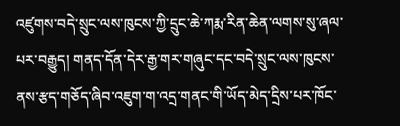འཛུགས་བདེ་སྲུང་ལས་ཁུངས་ཀྱི་དྲུང་ཆེ་ཀརྨ་རིན་ཆེན་ལགས་སུ་ཞལ་པར་བརྒྱུད། གནད་དོན་དེར་རྒྱ་གར་གཞུང་དང་བདེ་སྲུང་ལས་ཁུངས་ནས་རྩད་གཅོད་ཞིབ་འཇུག་ག་འདྲ་གནང་གི་ཡོད་མེད་དྲིས་པར་ཁོང་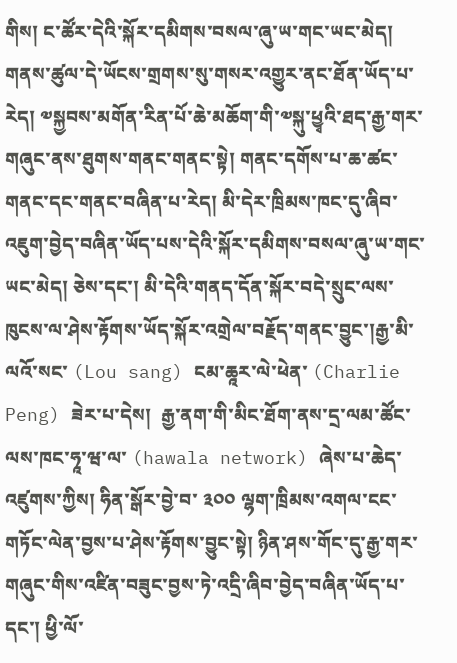གིས། ང་ཚོར་དེའི་སྐོར་དམིགས་བསལ་ཞུ་ཡ་གང་ཡང་མེད། གནས་ཚུལ་དེ་ཡོངས་གྲགས་སུ་གསར་འགྱུར་ནང་ཐོན་ཡོད་པ་རེད། ༧སྐྱབས་མགོན་རིན་པོ་ཆེ་མཆོག་གི་༧སྐུ་ཕྱྭའི་ཐད་རྒྱ་གར་གཞུང་ནས་ཐུགས་གནང་གནང་སྟེ། གནང་དགོས་པ་ཆ་ཚང་གནང་དང་གནང་བཞིན་པ་རེད། མི་དེར་ཁྲིམས་ཁང་དུ་ཞིབ་འཇུག་བྱེད་བཞིན་ཡོད་པས་དེའི་སྐོར་དམིགས་བསལ་ཞུ་ཡ་གང་ཡང་མེད། ཅེས་དང་། མི་དེའི་གནད་དོན་སྐོར་བདེ་སྲུང་ལས་ཁུངས་ལ་ཤེས་རྟོགས་ཡོད་སྐོར་འགྲེལ་བརྗོད་གནང་བྱུང་།རྒྱ་མི་ལའོ་སང་ (Lou sang) ངམ་ཆཱར་ལེ་ཕེན་ (Charlie Peng) ཟེར་པ་དེས།  རྒྱ་ནག་གི་མིང་ཐོག་ནས་དྲ་ལམ་ཚོང་ལས་ཁང་ཧཱ་ཝ་ལ་ (hawala network) ཞེས་པ་ཆེད་འཛུགས་ཀྱིས། ཧིན་སྒོར་བྱེ་བ་ ༣༠༠ ལྷག་ཁྲིམས་འགལ་ངང་གཏོང་ལེན་བྱས་པ་ཤེས་རྟོགས་བྱུང་སྟེ། ཉིན་ཤས་གོང་དུ་རྒྱ་གར་གཞུང་གིས་འཛིན་བཟུང་བྱས་ཏེ་འདྲི་ཞིབ་བྱེད་བཞིན་ཡོད་པ་དང་། ཕྱི་ལོ་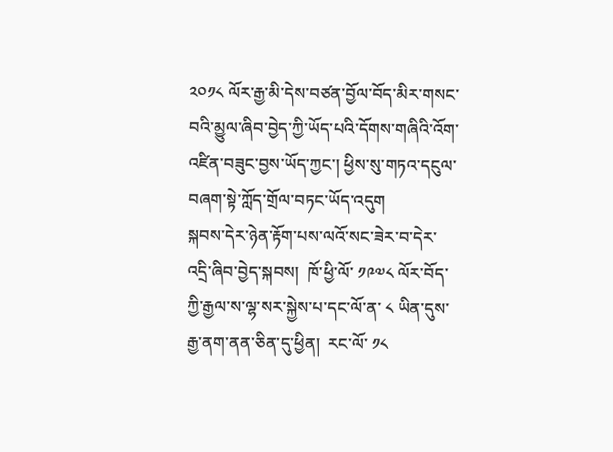༢༠༡༨ ལོར་རྒྱ་མི་དེས་བཙན་བྱོལ་བོད་མིར་གསང་བའི་མྱུལ་ཞིབ་བྱེད་ཀྱི་ཡོད་པའི་དོགས་གཞིའི་འོག་འཛིན་བཟུང་བྱས་ཡོད་ཀྱང་། ཕྱིས་སུ་གཏའ་དངུལ་བཞག་སྟེ་ཀློད་གྲོལ་བཏང་ཡོད་འདུག
སྐབས་དེར་ཉེན་རྟོག་པས་ལའོ་སང་ཟེར་བ་དེར་འདྲི་ཞིབ་བྱེད་སྐབས།  ཁོ་ཕྱི་ལོ་ ༡༩༧༨ ལོར་བོད་ཀྱི་རྒྱལ་ས་ལྷ་སར་སྐྱེས་པ་དང་ལོ་ན་ ༨ ཡིན་དུས་རྒྱ་ནག་ནན་ཅིན་དུ་ཕྱིན།  རང་ལོ་ ༡༨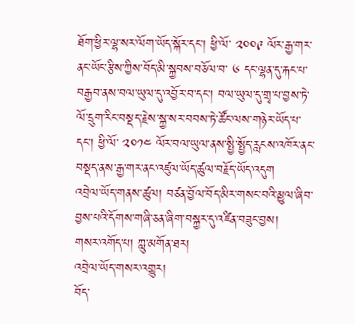ཐོག་ཕྱིར་ལྷ་སར་ལོག་ཡོད་སྐོར་དང་། ཕྱི་ལོ་ ༢༠༠༩ ལོར་རྒྱ་གར་ནང་ཡོང་རྩིས་ཀྱིས་བོད་མི་སྐྱབས་བཅོལ་བ་ ༦ དང་ལྷན་དུ་རྐང་པ་བརྒྱབ་ནས་བལ་ཡུལ་དུ་འབྱོར་བ་དང་། བལ་ཡུལ་དུ་གྲྭ་པ་བྱས་ཏེ་ལོ་དྲུག་རིང་བསྡད་རྗེས་སྐྱ་སར་བབས་ཏེ་ཚོང་ལས་གཉེར་ཡོད་པ་དང་། ཕྱི་ལོ་ ༢༠༡༤ ལོར་བལ་ཡུལ་ནས་སྤྱི་སྤྱོད་རླངས་འཁོར་ནང་བསྡད་ནས་རྒྱ་གར་ནང་འཛུལ་ཡོད་ཚུལ་བརྗོད་ཡོད་འདུག
འབྲེལ་ཡོད་གནས་ཚུལ། བཙན་བྱོལ་བོད་མིར་གསང་བའི་མྱུལ་ཞིབ་བྱས་པའི་དོགས་གཞི་ཅན་ཞིག་བསྐྱར་དུ་འཛིན་བཟུང་བྱས།
གསར་འགོད་པ། ཀླུ་མགོན་ཐར།
འབྲེལ་ཡོད་གསར་འགྱུར།
བོད་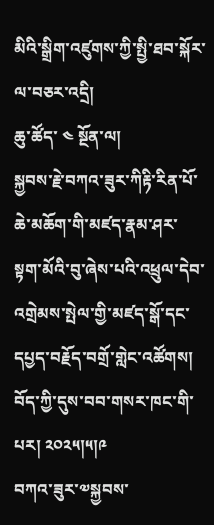མིའི་སྒྲིག་འཛུགས་ཀྱི་སྤྱི་ཐབ་སྐོར་ལ་བཅར་འདྲི།
ཆུ་ཚོད་ ༤ སྔོན་ལ།
སྐྱབས་རྗེ་བཀའ་ཟུར་ཀིརྟི་རིན་པོ་ཆེ་མཆོག་གི་མཛད་རྣམ་ཤར་སྟག་མོའི་བུ་ཞེས་པའི་འཕྲུལ་དེབ་འགྲེམས་སྤེལ་གྱི་མཛད་སྒོ་དང་དཔྱད་བརྗོད་བགྲོ་གླེང་འཚོགས། བོད་ཀྱི་དུས་བབ་གསར་ཁང་གི་པར། ༢༠༢༥།༥།༩
བཀའ་ཟུར་༧སྐྱབས་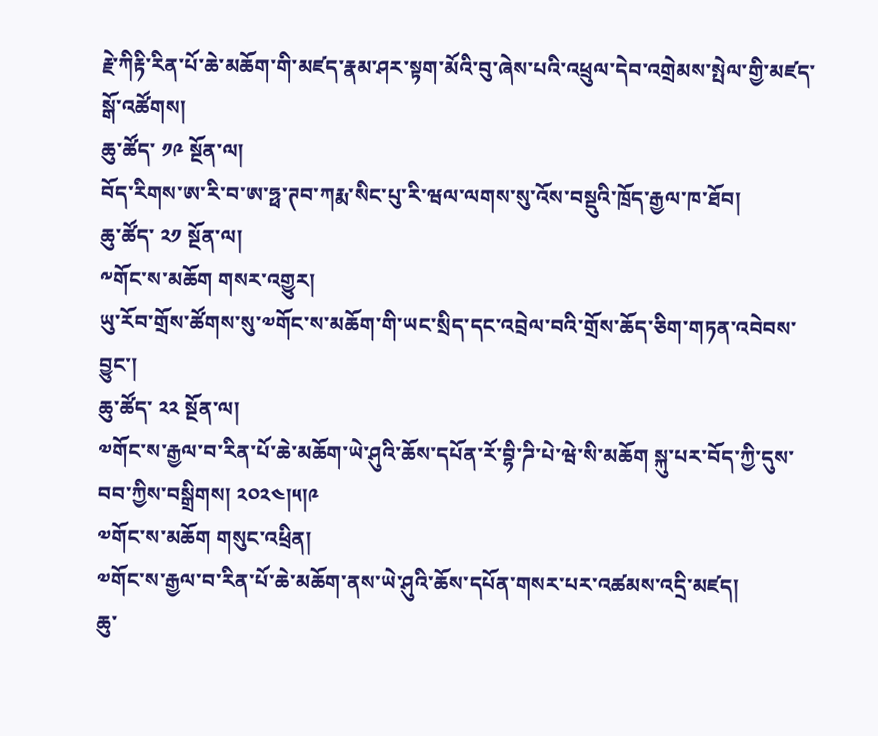རྗེ་ཀིརྟི་རིན་པོ་ཆེ་མཆོག་གི་མཛད་རྣམ་ཤར་སྟག་མོའི་བུ་ཞེས་པའི་འཕྲུལ་དེབ་འགྲེམས་སྤེལ་གྱི་མཛད་སྒོ་འཚོགས།
ཆུ་ཚོད་ ༡༩ སྔོན་ལ།
བོད་རིགས་ཨ་རི་བ་ཨ་ཧྥ་ཊབ་ཀརྨ་སིང་པུ་རི་ཝལ་ལགས་སུ་འོས་བསྡུའི་ཁྲོད་རྒྱལ་ཁ་ཐོབ།
ཆུ་ཚོད་ ༢༡ སྔོན་ལ།
༸གོང་ས་མཆོག གསར་འགྱུར།
ཡུ་རོབ་གྲོས་ཚོགས་སུ་༧གོང་ས་མཆོག་གི་ཡང་སྲིད་དང་འབྲེལ་བའི་གྲོས་ཆོད་ཅིག་གཏན་འབེབས་བྱུང་།
ཆུ་ཚོད་ ༢༢ སྔོན་ལ།
༧གོང་ས་རྒྱལ་བ་རིན་པོ་ཆེ་མཆོག་ཡེ་ཤུའི་ཆོས་དཔོན་རོ་བྷི་ཌི་པེ་ཝེ་སི་མཆོག སྐུ་པར་བོད་ཀྱི་དུས་བབ་ཀྱིས་བསྒྲིགས། ༢༠༢༤།༥།༩
༧གོང་ས་མཆོག གསུང་འཕྲིན།
༧གོང་ས་རྒྱལ་བ་རིན་པོ་ཆེ་མཆོག་ནས་ཡེ་ཤུའི་ཆོས་དཔོན་གསར་པར་འཚམས་འདྲི་མཛད།
ཆུ་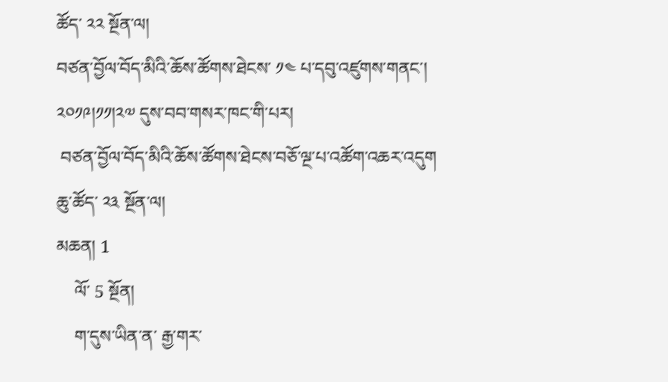ཚོད་ ༢༢ སྔོན་ལ།
བཙན་བྱོལ་བོད་མིའི་ཆོས་ཚོགས་ཐེངས་ ༡༤ པ་དབུ་འཛུགས་གནང་། ༢༠༡༩།༡༡།༢༧ དུས་བབ་གསར་ཁང་གི་པར།
 བཙན་བྱོལ་བོད་མིའི་ཆོས་ཚོགས་ཐེངས་བཅོ་ལྔ་པ་འཚོག་འཆར་འདུག
ཆུ་ཚོད་ ༢༣ སྔོན་ལ།
མཆན། 1
    ལོ་ 5 སྔོན།
    ག་དུས་ཡིན་ན་ རྒྱ་གར་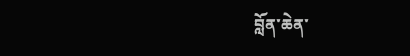བློན་ཆེན་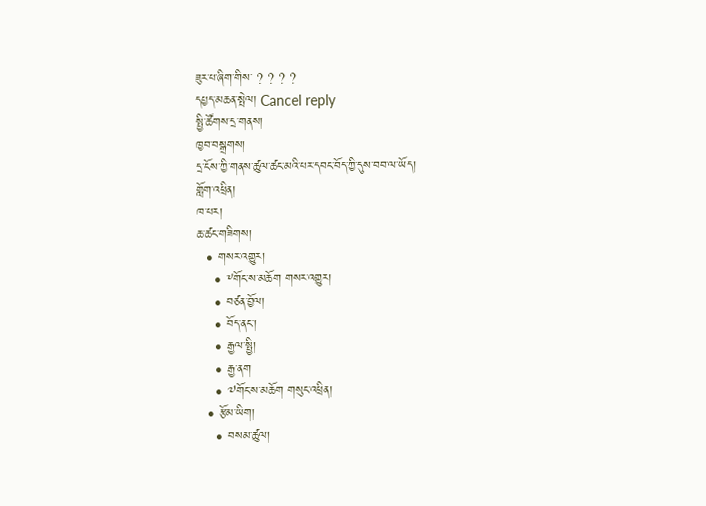ཟུར་པ་ཞིག་གིས་ ? ? ? ?
དཔྱད་མཆན་སྤེལ། Cancel reply
སྤྱི་ཚོགས་དྲ་གནས།
ཁྱབ་བསྒྲགས།
དྲ་ངོས་ཀྱི་གནས་ཚུལ་ཚང་མའི་པར་དབང་བོད་ཀྱི་དུས་བབ་ལ་ཡོད།
གློག་འཕྲིན།
ཁ་པར།
ཆ་ཚང་གཟིགས།
  • གསར་འགྱུར།
    • ༸གོང་ས་མཆོག གསར་འགྱུར།
    • བཙན་བྱོལ།
    • བོད་ནང་།
    • རྒྱལ་སྤྱི།
    • རྒྱ་ནག
    • ༧གོང་ས་མཆོག གསུང་འཕྲིན།
  • རྩོམ་ཡིག།
    • བསམ་ཚུལ།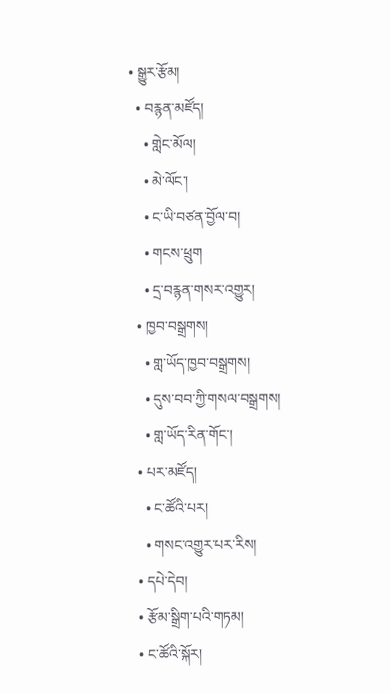• སྒྱུར་རྩོམ།
  • བརྙན་མཛོད།
    • གླེང་མོལ།
    • མེ་ལོང་།
    • ང་ཡི་བཙན་བྱོལ་བ།
    • གངས་ཕྲུག
    • དྲ་བརྙན་གསར་འགྱུར།
  • ཁྱབ་བསྒྲགས།
    • གླ་ཡོད་ཁྱབ་བསྒྲགས།
    • དུས་བབ་ཀྱི་གསལ་བསྒྲགས།
    • གླ་ཡོད་རིན་གོང་།
  • པར་མཛོད།
    • ང་ཚོའི་པར།
    • གསང་འགྱུར་པར་རིས།
  • དཔེ་དེབ།
  • རྩོམ་སྒྲིག་པའི་གཏམ།
  • ང་ཚོའི་སྐོར།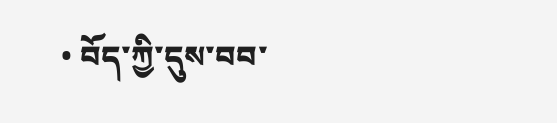• བོད་ཀྱི་དུས་བབ་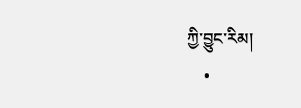ཀྱི་བྱུང་རིམ།
    •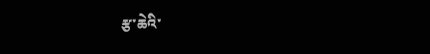རྩ་ཆེའི་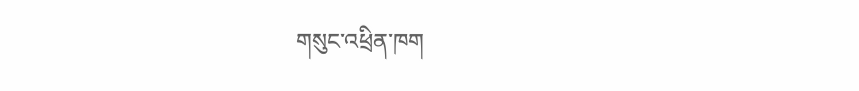གསུང་འཕྲིན་ཁག